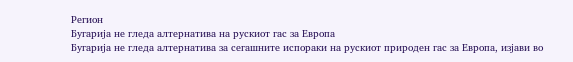Регион
Бугарија не гледа алтернатива на рускиот гас за Европа
Бугарија не гледа алтернатива за сегашните испораки на рускиот природен гас за Европа, изјави во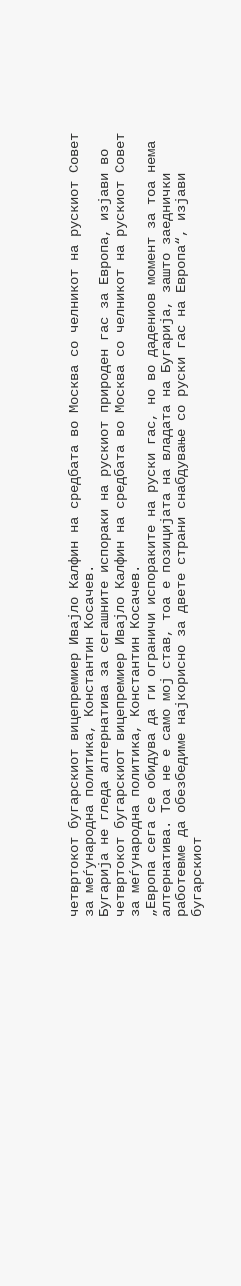четвртокот бугарскиот вицепремиер Ивајло Калфин на средбата во Москва со челникот на рускиот Совет за меѓународна политика, Константин Косачев.
Бугарија не гледа алтернатива за сегашните испораки на рускиот природен гас за Европа, изјави во четвртокот бугарскиот вицепремиер Ивајло Калфин на средбата во Москва со челникот на рускиот Совет за меѓународна политика, Константин Косачев.
„Европа сега се обидува да ги ограничи испораките на руски гас, но во дадениов момент за тоа нема алтернатива. Тоа не е само мој став, тоа е позицијата на владата на Бугарија, зашто заеднички работевме да обезбедиме најкорисно за двете страни снабдување со руски гас на Европа“, изјави бугарскиот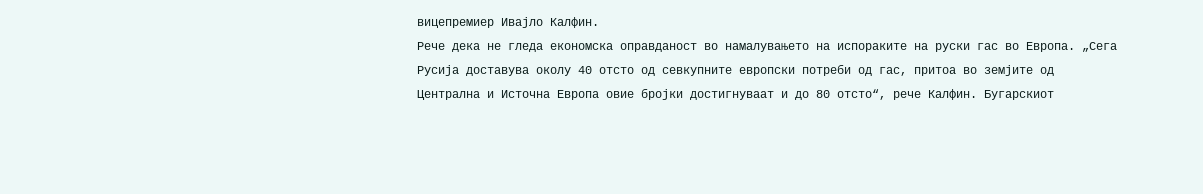вицепремиер Ивајло Калфин.
Рече дека не гледа економска оправданост во намалувањето на испораките на руски гас во Европа. „Сега Русија доставува околу 40 отсто од севкупните европски потреби од гас, притоа во земјите од Централна и Источна Европа овие бројки достигнуваат и до 80 отсто“, рече Калфин. Бугарскиот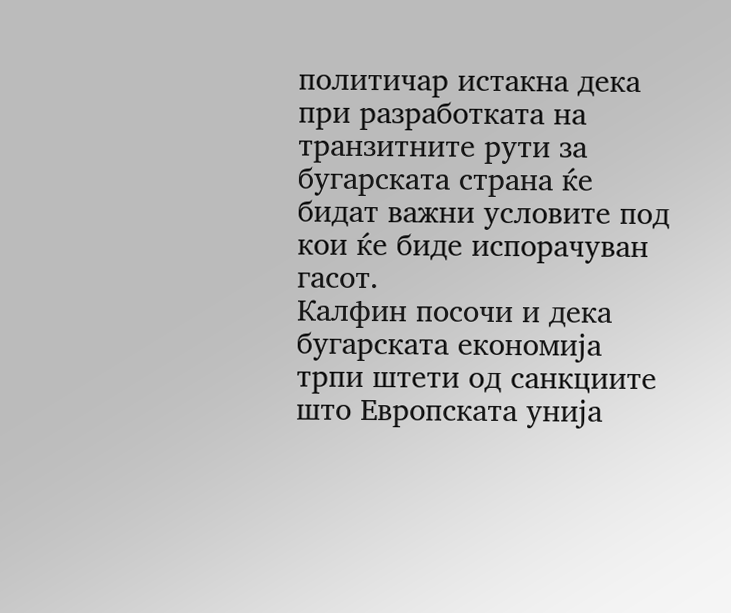политичар истакна дека при разработката на транзитните рути за бугарската страна ќе бидат важни условите под кои ќе биде испорачуван гасот.
Калфин посочи и дека бугарската економија трпи штети од санкциите што Европската унија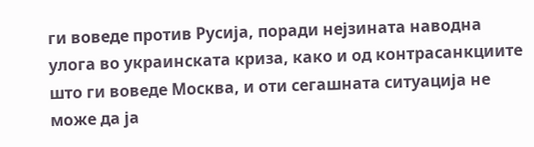ги воведе против Русија, поради нејзината наводна улога во украинската криза, како и од контрасанкциите што ги воведе Москва, и оти сегашната ситуација не може да ја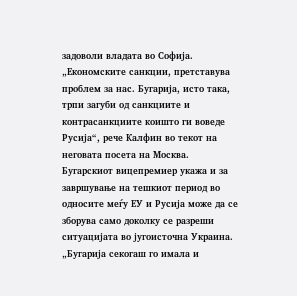задоволи владата во Софија. „Економските санкции, претставува проблем за нас. Бугарија, исто така, трпи загуби од санкциите и контрасанкциите коишто ги воведе Русија“, рече Калфин во текот на неговата посета на Москва.
Бугарскиот вицепремиер укажа и за завршување на тешкиот период во односите меѓу ЕУ и Русија може да се зборува само доколку се разреши ситуацијата во југоисточна Украина. „Бугарија секогаш го имала и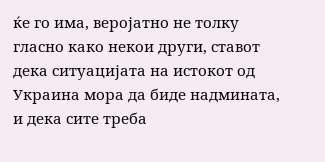ќе го има, веројатно не толку гласно како некои други, ставот дека ситуацијата на истокот од Украина мора да биде надмината, и дека сите треба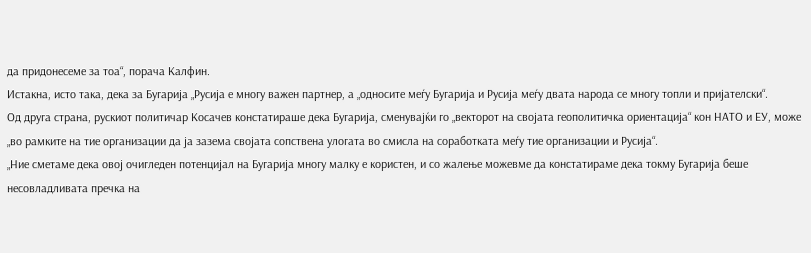да придонесеме за тоа“, порача Калфин.
Истакна, исто така, дека за Бугарија „Русија е многу важен партнер, а „односите меѓу Бугарија и Русија меѓу двата народа се многу топли и пријателски“.
Од друга страна, рускиот политичар Косачев констатираше дека Бугарија, сменувајќи го „векторот на својата геополитичка ориентација“ кон НАТО и ЕУ, може „во рамките на тие организации да ја зазема својата сопствена улогата во смисла на соработката меѓу тие организации и Русија“.
„Ние сметаме дека овој очигледен потенцијал на Бугарија многу малку е користен, и со жалење можевме да констатираме дека токму Бугарија беше несовладливата пречка на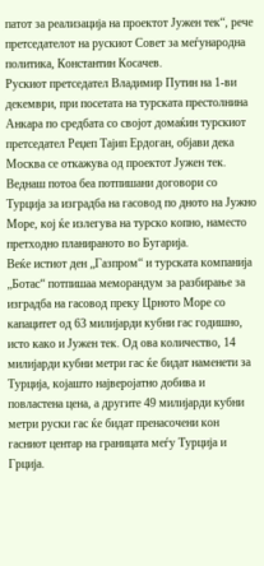патот за реализација на проектот Јужен тек“, рече претседателот на рускиот Совет за меѓународна политика, Константин Косачев.
Рускиот претседател Владимир Путин на 1-ви декември, при посетата на турската престолнина Анкара по средбата со својот домаќин турскиот претседател Реџеп Тајип Ердоган, објави дека Москва се откажува од проектот Јужен тек. Веднаш потоа беа потпишани договори со Турција за изградба на гасовод по дното на Јужно Море, кој ќе излегува на турско копно, наместо претходно планираното во Бугарија.
Веќе истиот ден „Газпром“ и турската компанија „Ботас“ потпишаа меморандум за разбирање за изградба на гасовод преку Црното Море со капацитет од 63 милијарди кубни гас годишно, исто како и Јужен тек. Од ова количество, 14 милијарди кубни метри гас ќе бидат наменети за Турција, којашто најверојатно добива и повластена цена, а другите 49 милијарди кубни метри руски гас ќе бидат пренасочени кон гасниот центар на границата меѓу Турција и Грција.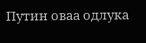Путин оваа одлука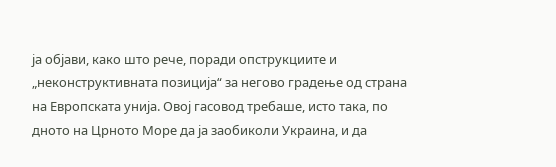ја објави, како што рече, поради опструкциите и „неконструктивната позиција“ за негово градење од страна на Европската унија. Овој гасовод требаше, исто така, по дното на Црното Море да ја заобиколи Украина, и да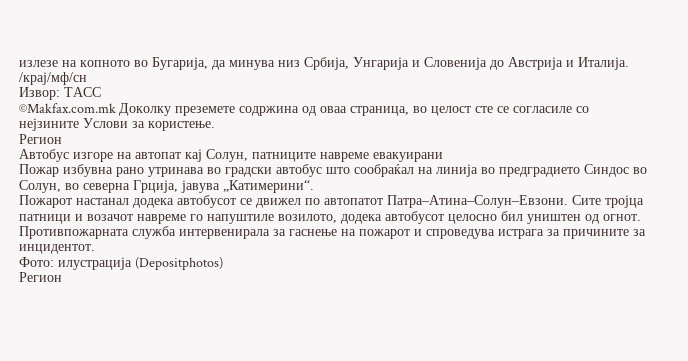излезе на копното во Бугарија, да минува низ Србија, Унгарија и Словенија до Австрија и Италија. /крај/мф/сн
Извор: ТАСС
©Makfax.com.mk Доколку преземете содржина од оваа страница, во целост сте се согласиле со нејзините Услови за користење.
Регион
Автобус изгоре на автопат кај Солун, патниците навреме евакуирани
Пожар избувна рано утринава во градски автобус што сообраќал на линија во предградието Синдос во Солун, во северна Грција, јавува „Катимерини“.
Пожарот настанал додека автобусот се движел по автопатот Патра–Атина–Солун–Евзони. Сите тројца патници и возачот навреме го напуштиле возилото, додека автобусот целосно бил уништен од огнот.
Противпожарната служба интервенирала за гаснење на пожарот и спроведува истрага за причините за инцидентот.
Фото: илустрација (Depositphotos)
Регион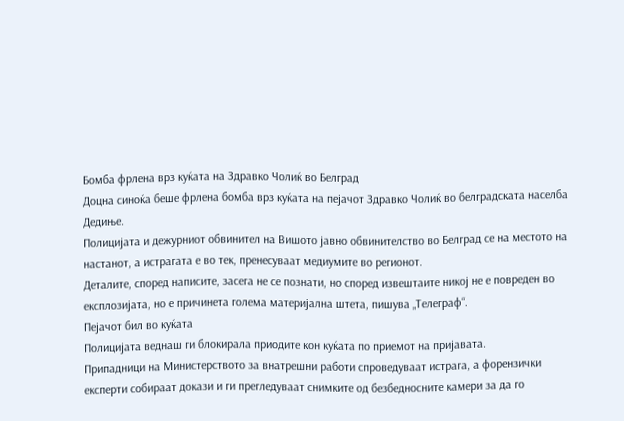Бомба фрлена врз куќата на Здравко Чолиќ во Белград
Доцна синоќа беше фрлена бомба врз куќата на пејачот Здравко Чолиќ во белградската населба Дедиње.
Полицијата и дежурниот обвинител на Вишото јавно обвинителство во Белград се на местото на настанот, а истрагата е во тек, пренесуваат медиумите во регионот.
Деталите, според написите, засега не се познати, но според извештаите никој не е повреден во експлозијата, но е причинета голема материјална штета, пишува „Телеграф“.
Пејачот бил во куќата
Полицијата веднаш ги блокирала приодите кон куќата по приемот на пријавата.
Припадници на Министерството за внатрешни работи спроведуваат истрага, а форензички експерти собираат докази и ги прегледуваат снимките од безбедносните камери за да го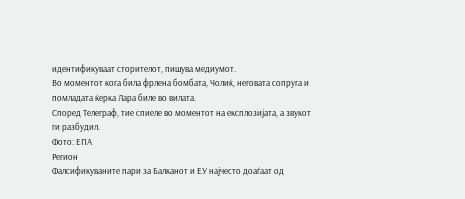идентификуваат сторителот, пишува медиумот.
Во моментот кога била фрлена бомбата, Чолиќ, неговата сопруга и помладата ќерка Лара биле во вилата.
Според Телеграф, тие спиеле во моментот на експлозијата, а звукот ги разбудил.
Фото: ЕПА
Регион
Фалсификуваните пари за Балканот и ЕУ најчесто доаѓаат од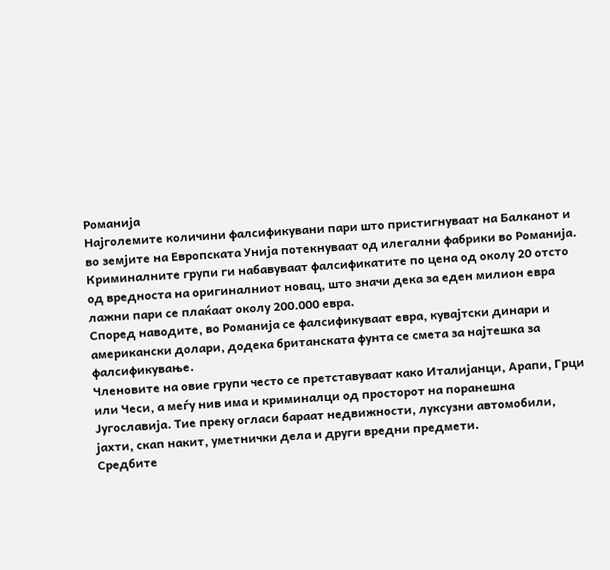Романија
Најголемите количини фалсификувани пари што пристигнуваат на Балканот и во земјите на Европската Унија потекнуваат од илегални фабрики во Романија.
Криминалните групи ги набавуваат фалсификатите по цена од околу 20 отсто од вредноста на оригиналниот новац, што значи дека за еден милион евра лажни пари се плаќаат околу 200.000 евра.
Според наводите, во Романија се фалсификуваат евра, кувајтски динари и американски долари, додека британската фунта се смета за најтешка за фалсификување.
Членовите на овие групи често се претставуваат како Италијанци, Арапи, Грци или Чеси, а меѓу нив има и криминалци од просторот на поранешна Југославија. Тие преку огласи бараат недвижности, луксузни автомобили, јахти, скап накит, уметнички дела и други вредни предмети.
Средбите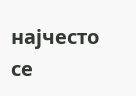најчесто се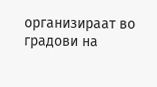организираат во градови на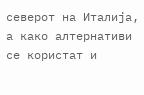северот на Италија, а како алтернативи се користат и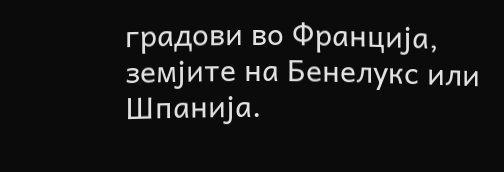градови во Франција, земјите на Бенелукс или Шпанија.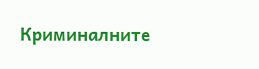Криминалните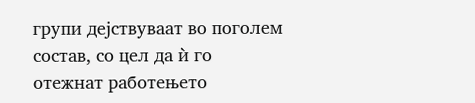групи дејствуваат во поголем состав, со цел да ѝ го отежнат работењето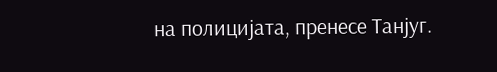на полицијата, пренесе Танјуг.